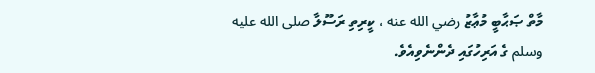މާތް ޞަޙާބީ މުޢާޒު رضي الله عنه ، ކީރިތި ރަސޫލާ صلى الله عليه وسلم ގެ އަރިހުގައި ދެންނެވިއެވެ.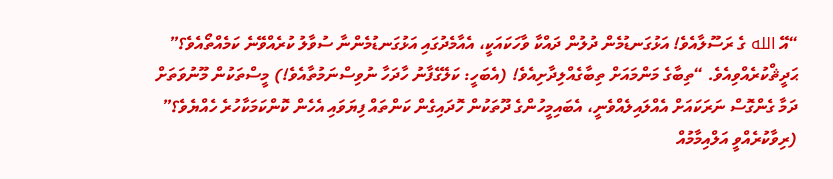“އޭ الله ގެ ރަސޫލާއެވެ! އަޅުގަނޑުމެން ދުލުން ދައްކާ ވާހަކައަކީ، އެއާމެދުގައި އަޅުގަނޑުމެންނާ ސުވާލު ކުރެއްވޭނެ ކަމެއްތޯއެވެ؟” ޙަދީޘްކުރެއްވިއެވެ. “ތިބާގެ މަންމައަށް ތިބާގެއްލިދާށިއެވެ! (އެބަހީ: ކަލޭގެފާނު ހާދަހާ ނުވިސްނަމުތާއެވެ!) މީސްތަކުން މޫނުވަތަށް ދަމާ ގެންގޮސް ނަރަކައަށް އެއްލައިލެއްވެނީ، އެބައިމީހުންގެ ދޫތަކުން ހޮދައިގެން ކަންތައް ފިޔަވައި އެހެން ކޮންކަމަކާހުރެ ހެއްޔެވެ؟” (ރިވާކުރެއްވީ އަލްއިމާމުއް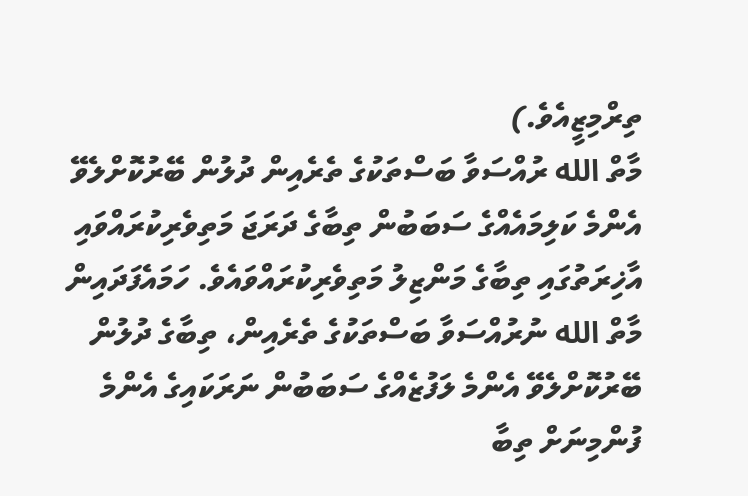ތިރްމިޒީއެވެ.)
މާތް الله ރުއްސަވާ ބަސްތަކުގެ ތެރެއިން ދުލުން ބޭރުކޮށްލެވޭ އެންމެ ކަލިމައެއްގެ ސަބަބުން ތިބާގެ ދަރަޖަ މަތިވެރިކުރައްވައި އާޚިރަތުގައި ތިބާގެ މަންޒިލު މަތިވެރިކުރައްވައެވެ. ހަމައެފަދައިން މާތް الله ނުރުއްސަވާ ބަސްތަކުގެ ތެރެއިން، ތިބާގެ ދުލުން ބޭރުކޮށްލެވޭ އެންމެ ލަފުޒެއްގެ ސަބަބުން ނަރަކައިގެ އެންމެ ފުންމިނަށް ތިބާ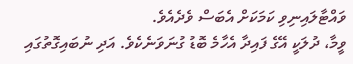ވައްޓާލައިނިވި ކަމަކަށް އެބަސް ވެދެއެވެ.
ވީމާ، ދުލަކީ އޭގެ ފައިދާ އެހާމެ ބޮޑު ގުނަވަނެކެވެ. އަދި ނުބައިގޮތުގައި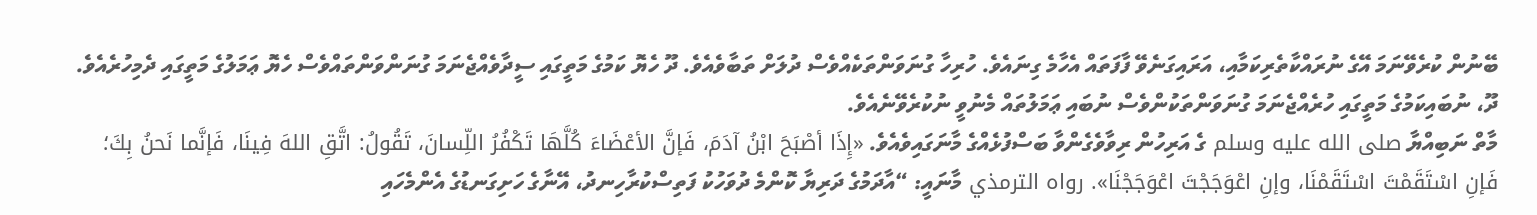ބޭނުން ކުރެވޭނަމަ އޭގެ ނުރައްކާތެރިކަމާއި، އަރައިގަނެވޭ ފާފަތައް އެހާމެ ގިނައެވެ. ހުރިހާ ގުނަވަންތަކެއްވެސް ދުލަށް ތަބާވެއެވެ. ދޫ ހެޔޮ ކަމުގެ މަތީގައި ސީދާވެއްޖެނަމަ ގުނަންވަންތައްވެސް ހެޔޮ ޢަމަލުގެ މަތީގައި ދެމިހުރެއެވެ. ދޫ، ނުބައިކަމުގެ މަތީގައި ހުރެއްޖެނަމަ ގުނަވަންތަކުންވެސް ނުބައި ޢަމަލުތައް މެނުވީ ނުކުރެވޭނެއެވެ.
މާތް ނަބިއްޔާ صلى الله عليه وسلم ގެ އަރިހުން ރިވާވެގެންވާ ބަސްފުޅެއްގެ މާނަގައިވެއެވެ. «إِذَا أصْبَحَ ابْنُ آدَمَ، فَإنَّ الأعْضَاءَ كُلَّهَا تَكْفُرُ اللِّسانَ، تَقُولُ: اتَّقِ اللهَ فِينَا، فَإنَّما نَحنُ بِكَ؛ فَإنِ اسْتَقَمْتَ اسْتَقَمْنَا، وإنِ اعْوَجَجْتَ اعْوَجَجْنَا». رواه الترمذي މާނައީ: “އާދަމުގެ ދަރިޔާ ކޮންމެ ދުވަހުކު ފަތިސްކުރާހިނދު، އޭނާގެ ހަށިގަނޑުގެ އެންމެހައި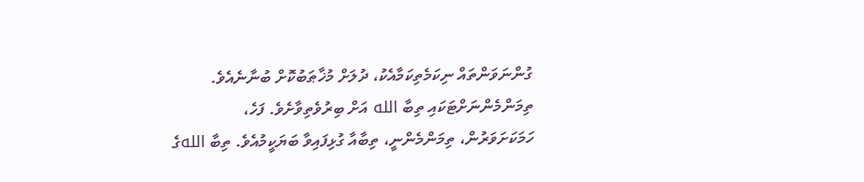ގުންނަވަންތައް ނިކަމެތިކަމާއެކު، ދުލަށް މުޚާޠަބުކޮށް ބުނާނެއެވެ. ތިމަންމެންނަށްޓަކައި ތިބާ الله އަށް ބިރުވެތިވާށެވެ. ފަހެ، ހަމަކަށަވަރުން، ތިމަންމެންނީ، ތިބާއާ ގުޅިފައިވާ ބަޔަކީމުއެވެ. ތިބާ اللهގެ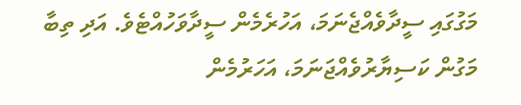މަގުގައި ސީދާވެއްޖެނަމަ، އަހުރެމެން ސީދާވަހުއްޓެވެ. އަދި ތިބާ މަގުން ކަސިޔާރުވެއްޖަނަމަ، އަހަރުމެން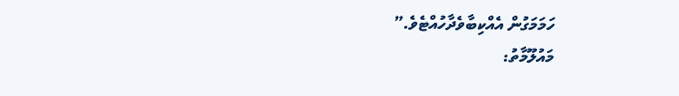ހަމަމަގުން އެއްކިބާވެދާހުއްޓެވެ.”
މައުލޫމާތު: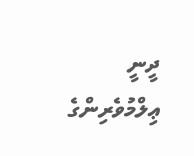ދީނީ ޢިލްމުވެރިންގެ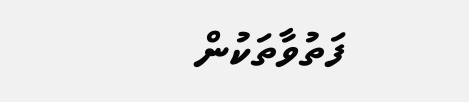ފަތުވާތަކުން